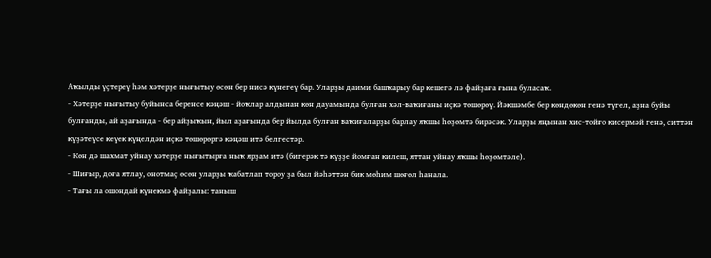Аҡылды үҫтереү һәм хәтерҙе нығытыу өсөн бер нисә күнегеү бар. Уларҙы даими башҡарыу бар кешегә лә файҙаға ғына буласаҡ.
- Хәтерҙе нығытыу буйынса беренсе кәңәш - йоҡлар алдынан көн дауамында булған хәл-ваҡиғаны иҫкә төшөрөү. Йәкшәмбе бер көндөкөн генә түгел, аҙна буйы булғанды, ай аҙағында - бер айҙыҡын, йыл аҙағында бер йылда булған ваҡиғаларҙы барлау яҡшы һөҙөмтә бирәсәк. Уларҙы яңынан хис-тойғо кисермәй генә, ситтән күҙәтеүсе кеүек күңелдән иҫкә төшөрөргә кәңәш итә белгестәр.
- Көн дә шахмат уйнау хәтерҙе нығытырға ныҡ ярҙам итә (бигерәк тә күҙҙе йомған килеш, яттан уйнау яҡшы һөҙөмтәле).
- Шиғыр, доға ятлау, онотмаҫ өсөн уларҙы ҡабатлап тороу ҙа был йәһәттән бик мөһим шөғөл һанала.
- Тағы ла ошондай күнекмә файҙалы: таныш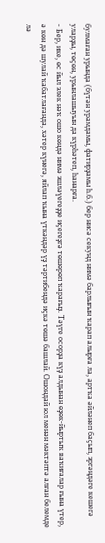булмаған урында (бүтән урамдамы, фатирҙамы һ.б.) бер нисә секунд нимә барлығын ҡарап алырға ла, артҡа әйләнеп баҫып, эргәңдәге кешегә уларҙы, төҫөн, урынлашыуын да күрһәтеп, һанарға.
- Бер, ике, өс йыл элек нәҡ ошо көндә нимә эшләүегеҙҙе иҫегеҙгә төшөрөп ҡарағыҙ. Тәүге осорҙа күҙ алдынан өҙөк-йыртыҡ ваҡиғалар ғына үтер, ә көн дә шулай ҡабатлағанда, хәтер күнегә, яйлап ҡына үткәндәр үҙ тәртибендә иҫкә төшә башлай. Ошондай юл менән мәктәптә алған белемде лә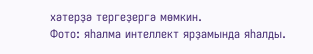хәтерҙә тергеҙергә мөмкин.
Фото: яһалма интеллект ярҙамында яһалды.